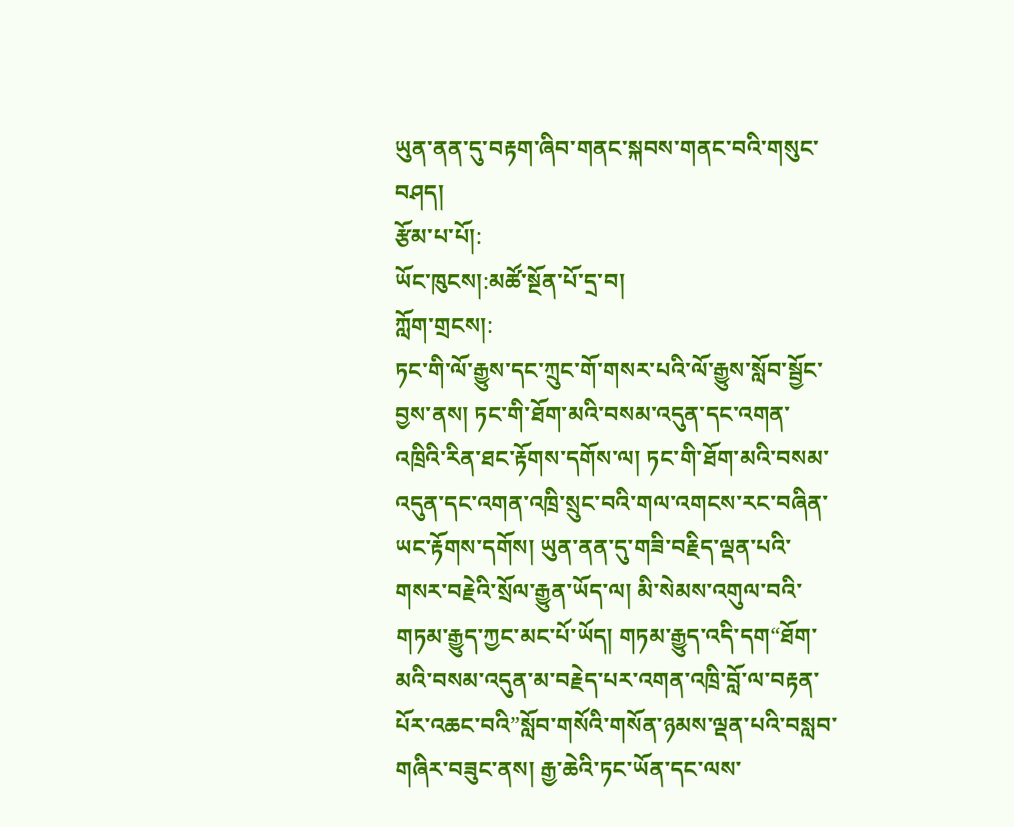ཡུན་ནན་དུ་བརྟག་ཞིབ་གནང་སྐབས་གནང་བའི་གསུང་བཤད།
རྩོམ་པ་པོ།:
ཡོང་ཁུངས།:མཚོ་སྔོན་པོ་དྲ་བ།
ཀློག་གྲངས།:
ཏང་གི་ལོ་རྒྱུས་དང་ཀྲུང་གོ་གསར་པའི་ལོ་རྒྱུས་སློབ་སྦྱོང་བྱས་ནས། ཏང་གི་ཐོག་མའི་བསམ་འདུན་དང་འགན་འཁྲིའི་རིན་ཐང་རྟོགས་དགོས་ལ། ཏང་གི་ཐོག་མའི་བསམ་འདུན་དང་འགན་འཁྲི་སྲུང་བའི་གལ་འགངས་རང་བཞིན་ཡང་རྟོགས་དགོས། ཡུན་ནན་དུ་གཟི་བརྗིད་ལྡན་པའི་གསར་བརྗེའི་སྲོལ་རྒྱུན་ཡོད་ལ། མི་སེམས་འགུལ་བའི་གཏམ་རྒྱུད་ཀྱང་མང་པོ་ཡོད། གཏམ་རྒྱུད་འདི་དག“ཐོག་མའི་བསམ་འདུན་མ་བརྗེད་པར་འགན་འཁྲི་བློ་ལ་བརྟན་པོར་འཆང་བའི”སློབ་གསོའི་གསོན་ཉམས་ལྡན་པའི་བསླབ་གཞིར་བཟུང་ནས། རྒྱ་ཆེའི་ཏང་ཡོན་དང་ལས་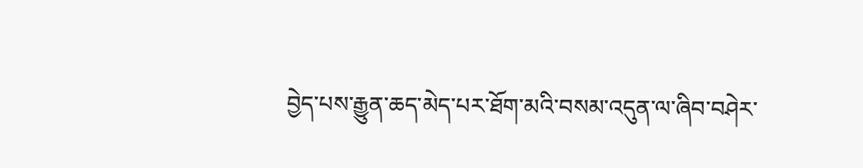བྱེད་པས་རྒྱུན་ཆད་མེད་པར་ཐོག་མའི་བསམ་འདུན་ལ་ཞིབ་བཤེར་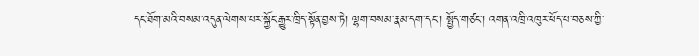དང་ཐོག་མའི་བསམ་འདུན་ལེགས་པར་སྐྱོང་རྒྱུར་ཁྲིད་སྟོན་བྱས་ཏེ། ལྷག་བསམ་རྣམ་དག་དང་། སྤྱོད་གཙང་། འགན་འཁྲི་འཁུར་ཕོད་པ་བཅས་ཀྱི་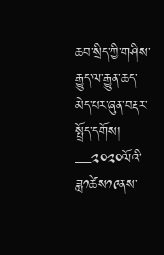ཆབ་སྲིད་ཀྱི་གཤིས་རྒྱུད་ལ་རྒྱུན་ཆད་མེད་པར་ཞུན་བརྡར་སྤྲོད་དགོས།
—༢༠༢༠ལོའི་ཟླ༡ཚེས༡༩ནས་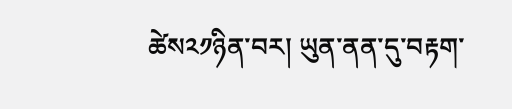ཚེས༢༡ཉིན་བར། ཡུན་ནན་དུ་བརྟག་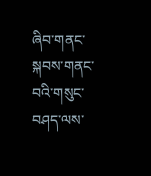ཞིབ་གནང་སྐབས་གནང་བའི་གསུང་བཤད་ལས་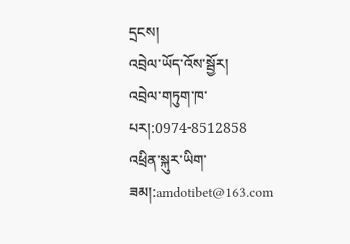དྲངས།
འབྲེལ་ཡོད་འོས་སྦྱོར།
འབྲེལ་གཏུག་ཁ་པར།:0974-8512858
འཕྲིན་སྐུར་ཡིག་ཟམ།:amdotibet@163.com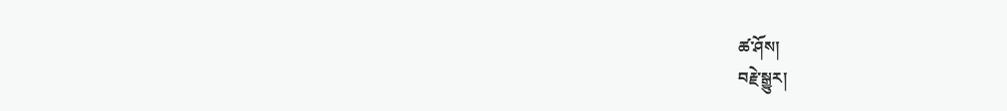ཚ་ཤོས།
བརྗེ་སྒྱུར།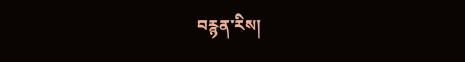བརྙན་རིས།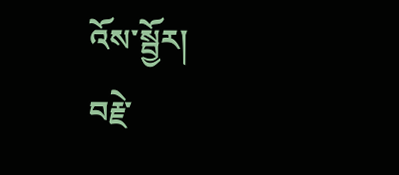འོས་སྦྱོར།
བརྗེ་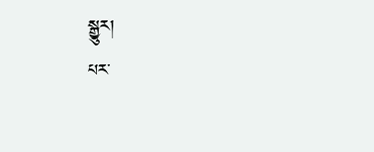སྒྱུར།
པར་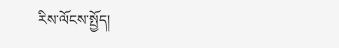རིས་ལོངས་སྤྱོད།